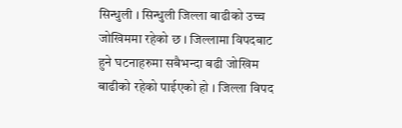सिन्धुली । सिन्धुली जिल्ला बाढीको उच्च जोखिममा रहेको छ । जिल्लामा विपदबाट हुने घटनाहरुमा सबैभन्दा बढी जोखिम बाढीको रहेको पाईएको हो । जिल्ला विपद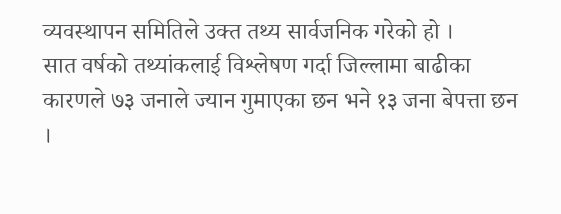व्यवस्थापन समितिले उक्त तथ्य सार्वजनिक गरेको हो ।
सात वर्षको तथ्यांकलाई विश्लेषण गर्दा जिल्लामा बाढीका कारणले ७३ जनाले ज्यान गुमाएका छन भने १३ जना बेपत्ता छन ।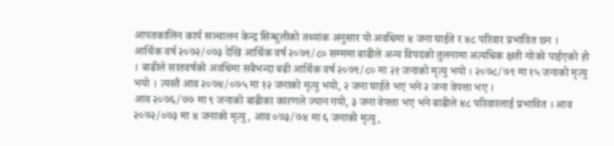आपतकालिन कार्य सञ्चालन केन्द्र सिन्धुलीको तथ्यांक अनुसार यो अवधिमा ४ जना घाईते र ४८ परिवार प्रभावित छन ।
आर्थिक वर्ष २०७२/०७३ देखि आर्थिक वर्ष २०७९/८० सम्ममा बाढीले अन्य विपदको तुलनामा अत्यधिक क्षती गरेको पाईएको हो । बाढीले सातवर्षको अवधिमा सबैभन्दा बढी आर्थिक वर्ष २०७९/८० मा २१ जनाको मृत्यु भयो । २०७८/७९ मा १५ जनाको मृत्यु भयो । त्यस्तै आव २०७४/०७५ मा १२ जनाको मृत्यु भयो, २ जना घाईते भए भने २ जना वेपत्ता भए ।
आव २०७६/७७ मा ९ जनाको बाढीका कारणले ज्यान गयो, ३ जना वेपत्ता भए भने बाढीले ४८ परिवारलाई प्रभावित । आव २०७२/०७३ मा ४ जनाको मृत्यु, आव ०७३/७४ मा ६ जनाको मृत्यु,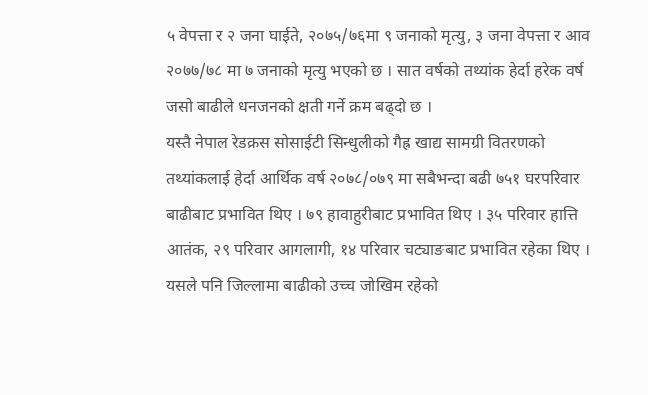५ वेपत्ता र २ जना घाईते, २०७५/७६मा ९ जनाको मृत्यु, ३ जना वेपत्ता र आव २०७७/७८ मा ७ जनाको मृत्यु भएको छ । सात वर्षको तथ्यांक हेर्दा हरेक वर्ष जसो बाढीले धनजनको क्षती गर्ने क्रम बढ्दो छ ।
यस्तै नेपाल रेडक्रस सोसाईटी सिन्धुलीको गैह्र खाद्य सामग्री वितरणको तथ्यांकलाई हेर्दा आर्थिक वर्ष २०७८/०७९ मा सबैभन्दा बढी ७५१ घरपरिवार बाढीबाट प्रभावित थिए । ७९ हावाहुरीबाट प्रभावित थिए । ३५ परिवार हात्ति आतंक, २९ परिवार आगलागी, १४ परिवार चट्याङबाट प्रभावित रहेका थिए । यसले पनि जिल्लामा बाढीको उच्च जोखिम रहेको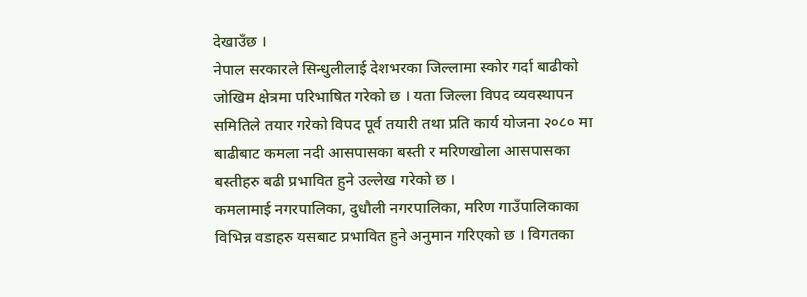देखाउँछ ।
नेपाल सरकारले सिन्धुलीलाई देशभरका जिल्लामा स्कोर गर्दा बाढीको जोखिम क्षेत्रमा परिभाषित गरेको छ । यता जिल्ला विपद व्यवस्थापन समितिले तयार गरेको विपद पूर्व तयारी तथा प्रति कार्य योजना २०८० मा बाढीबाट कमला नदी आसपासका बस्ती र मरिणखोला आसपासका बस्तीहरु बढी प्रभावित हुने उल्लेख गरेको छ ।
कमलामाई नगरपालिका, दुधौली नगरपालिका, मरिण गाउँपालिकाका विभिन्न वडाहरु यसबाट प्रभावित हुने अनुमान गरिएको छ । विगतका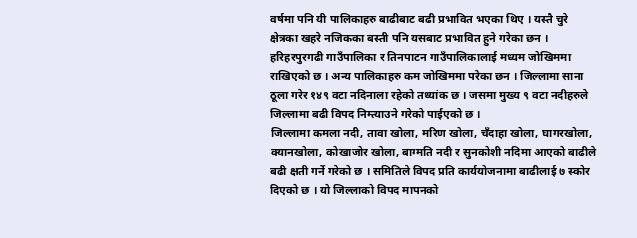वर्षमा पनि यी पालिकाहरु बाढीबाट बढी प्रभावित भएका थिए । यस्तै चुरे क्षेत्रका खहरे नजिकका बस्ती पनि यसबाट प्रभावित हुने गरेका छन । हरिहरपुरगढी गाउँपालिका र तिनपाटन गाउँपालिकालाई मध्यम जोखिममा राखिएको छ । अन्य पालिकाहरु कम जोखिममा परेका छन । जिल्लामा साना ठूला गरेर १४९ वटा नदिनाला रहेको तथ्यांक छ । जसमा मुख्य ९ वटा नदीहरुले जिल्लामा बढी विपद निम्त्याउने गरेको पाईएको छ ।
जिल्लामा कमला नदी, तावा खोला, मरिण खोला, चँदाहा खोला, घागरखोला, क्यानखोला, कोखाजोर खोला, बाग्मति नदी र सुनकोशी नदिमा आएको बाढीले बढी क्षती गर्ने गरेको छ । समितिले विपद प्रति कार्ययोजनामा बाढीलाई ७ स्कोर दिएको छ । यो जिल्लाको विपद मापनको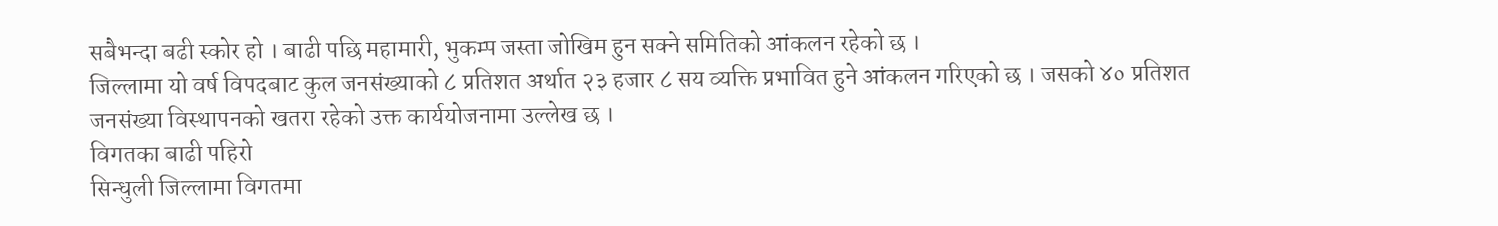सबैभन्दा बढी स्कोर हो । बाढी पछि महामारी, भुकम्प जस्ता जोखिम हुन सक्ने समितिको आंकलन रहेको छ ।
जिल्लामा यो वर्ष विपदबाट कुल जनसंख्याको ८ प्रतिशत अर्थात २३ हजार ८ सय व्यक्ति प्रभावित हुने आंकलन गरिएको छ । जसको ४० प्रतिशत जनसंख्या विस्थापनको खतरा रहेको उक्त कार्ययोजनामा उल्लेख छ ।
विगतका बाढी पहिरो
सिन्धुली जिल्लामा विगतमा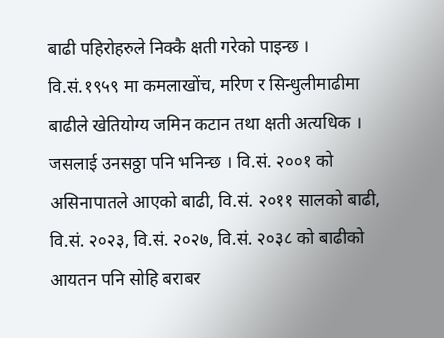बाढी पहिरोहरुले निक्कै क्षती गरेको पाइन्छ । वि.सं.१९५९ मा कमलाखोंच, मरिण र सिन्धुलीमाढीमा बाढीले खेतियोग्य जमिन कटान तथा क्षती अत्यधिक । जसलाई उनसठ्ठा पनि भनिन्छ । वि.सं. २००१ को असिनापातले आएको बाढी, वि.सं. २०११ सालको बाढी, वि.सं. २०२३, वि.सं. २०२७, वि.सं. २०३८ को बाढीको आयतन पनि सोहि बराबर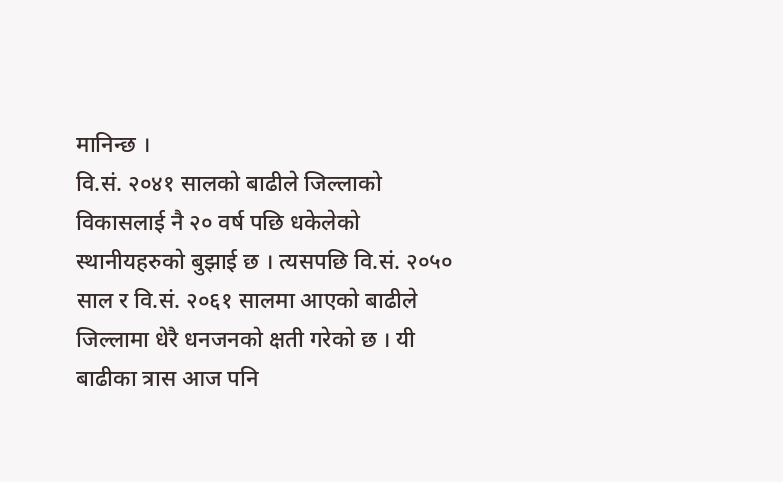मानिन्छ ।
वि.सं. २०४१ सालको बाढीले जिल्लाको विकासलाई नै २० वर्ष पछि धकेलेको स्थानीयहरुको बुझाई छ । त्यसपछि वि.सं. २०५० साल र वि.सं. २०६१ सालमा आएको बाढीले जिल्लामा धेरै धनजनको क्षती गरेको छ । यी बाढीका त्रास आज पनि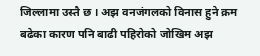जिल्लामा उस्तै छ । अझ वनजंगलको विनास हुने क्रम बढेका कारण पनि बाढी पहिरोको जोखिम अझ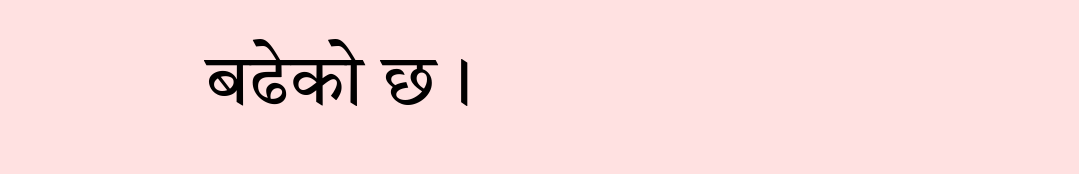बढेको छ ।